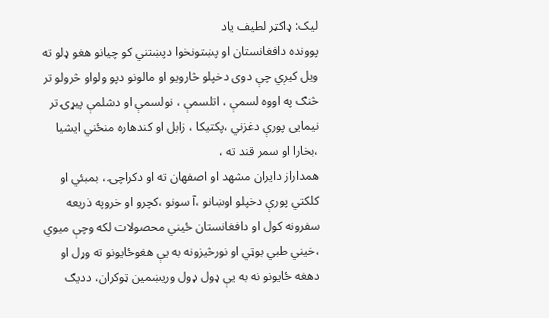لیک: ډاکټر لطیف یاد
پوونده دافغانستان او پښتونخوا دپښتني کو چیانو هغو ډلو ته ویل کیږي چې دوی دخپلو څارویو او مالونو دپو ولواو څرولو تر څنګ په اووه لسمې ، اتلسمې ، نولسمې او دشلمې پیړۍ تر نیمایی پورې دغزني ،پکتیکا ، زابل او کندهاره منځني ایشیا ،بخارا او سمر قند ته ،
همداراز دایران مشهد او اصفهان ته او دکراچۍ ، بمبئي او کلکتي پورې دخپلو اوښانو ،آ سونو ،کچرو او خروپه ذریعه سفرونه کول او دافغانستان ځیني محصولات لکه وچې میوي ،خیني طبي بوټي او نورڅیزونه به یې هغوځایونو ته وړل او دهغه ځایونو نه به یې ډول ډول وریښمین ټوکران، ددیګ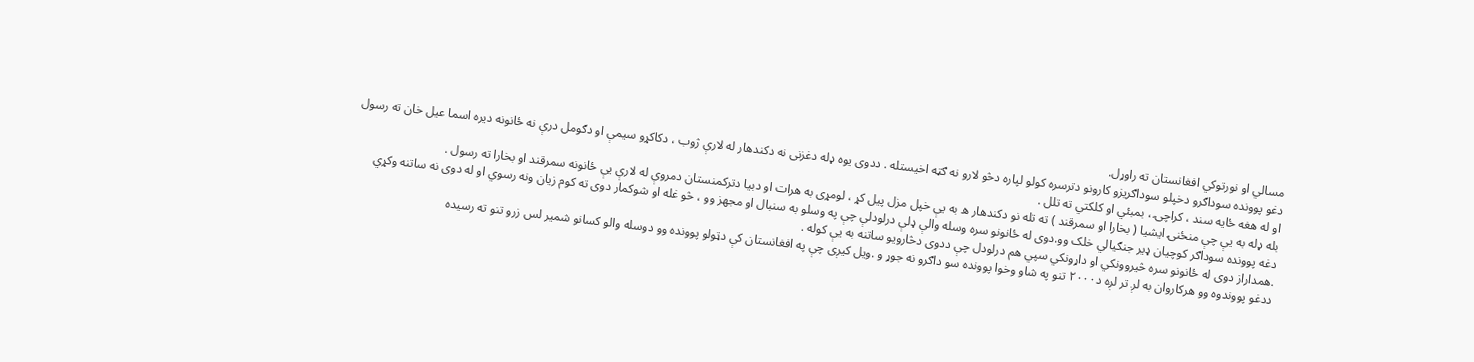مسالي او نورتوکي افغانستان ته راوړل.
دغو پوونده سوداګرو دخپلو سوداګریزو کارونو دترسره کولو لپاره دڅو لارو نه ګټه اخیستله . ددوی یوه ډله دغزنی نه دکندهار له لارې ژوب ، دکاکړو سیمې او دګومل درې نه ځانونه دیره اسما عیل خان ته رسول او له هغه ځایه سند ، کراچۍ ، بمبئي او کلکتي ته تلل .
بله ډله به یې چې منځنۍ ایشیا ( بخارا او سمرقند ) ته تله نو دکندهار ه به یې خپل مزل پیل کړ ، لومړی به هرات او دبیا دترکمنستان دمروې له لارې یې ځانونه سمرقند او بخارا ته رسول .
دغه پوونده سوداګر کوچیان ډیر جنګیالي خلک وو.دوی له ځانونو سره وسله والې ډلې درلودلې چې په وسلو به سنبال او مجهز وو ، څو غله او شوکمار دوی ته کوم زیان ونه رسوي او له دوی نه ساتنه وکړي .همداراز دوی له ځانونو سره څیروونکي او داړونکي سپي هم درلودل چې ددوی دڅارویو ساتنه به یې کوله .
ددغو پووندوه وو هرکاروان به لږ تر لږه د۲۰۰۰ تنو په شاو وخوا پوونده سو داګرو نه جوړ و .ویل کیږی چې په افغانستان کې دټولو پوونده وو دوسله والو کسانو شمیر لس زرو تنو ته رسیده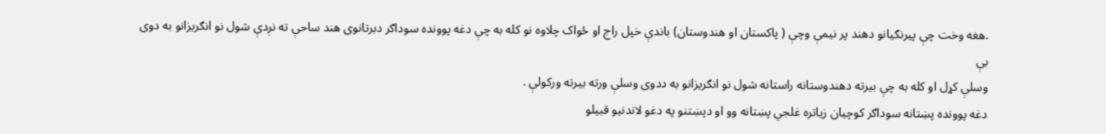.هغه وخت چې پیرنګیانو دهند پر نیمې وچې ( پاکستان او هندوستان) باندې خپل راج او ځواک چلاوه نو کله به چې دغه پوونده سوداګر دبرتانوی هند ساحې ته نږدې شول نو انګریزانو به دوی بې
وسلې کړل او کله به چې بیرته دهندوستانه راستانه شول نو انګریزانو به ددوی وسلې ورته بیرته ورکولې .
دغه پوونده پښتانه سوداګر کوچیان زیاتره غلجي پښتانه وو او دپښتنو په دغو لاندنیو قبیلو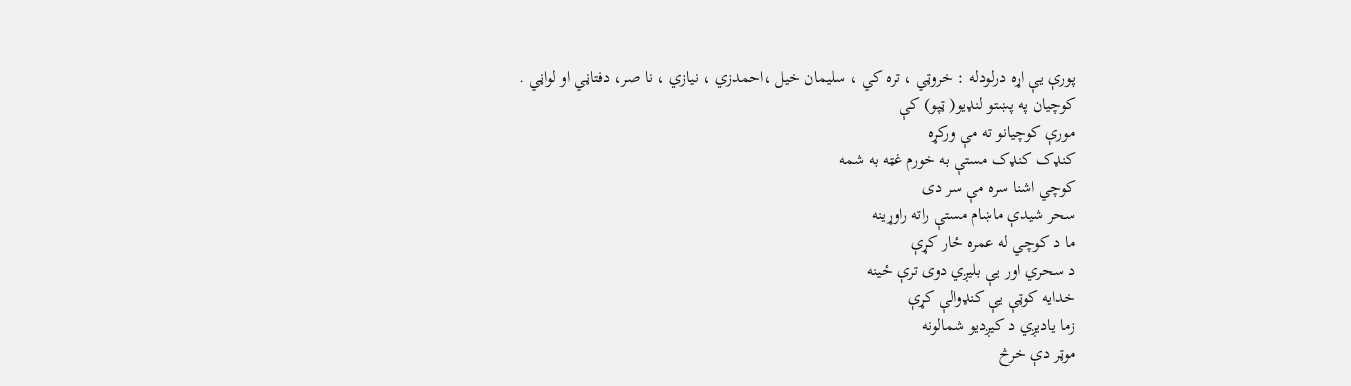پورې یې اړه درلودله : خروټي ، تره کي ، سلیمان خیل ،احمدزي ، نیازي ، نا صر، دفتاڼي او لواڼي .
کوچیان په پښتو لنډیو( ټپو) کې
مورې کوچیانو ته مې ورکړه
کنډک کنډک مستې به خورم غټه به شمه
کوچي اشنا سره مې سر دی
سحر شیدې ماښام مستې راته راوړینه
ما د کوچي له عمره ځار کړې
د سحري اور یې بلیږي دوی ترې ځینه
خدایه کوټې یې کنډوالې کړې
زما یادیږي د کیږدیو شمالونه
موټر دې خرڅ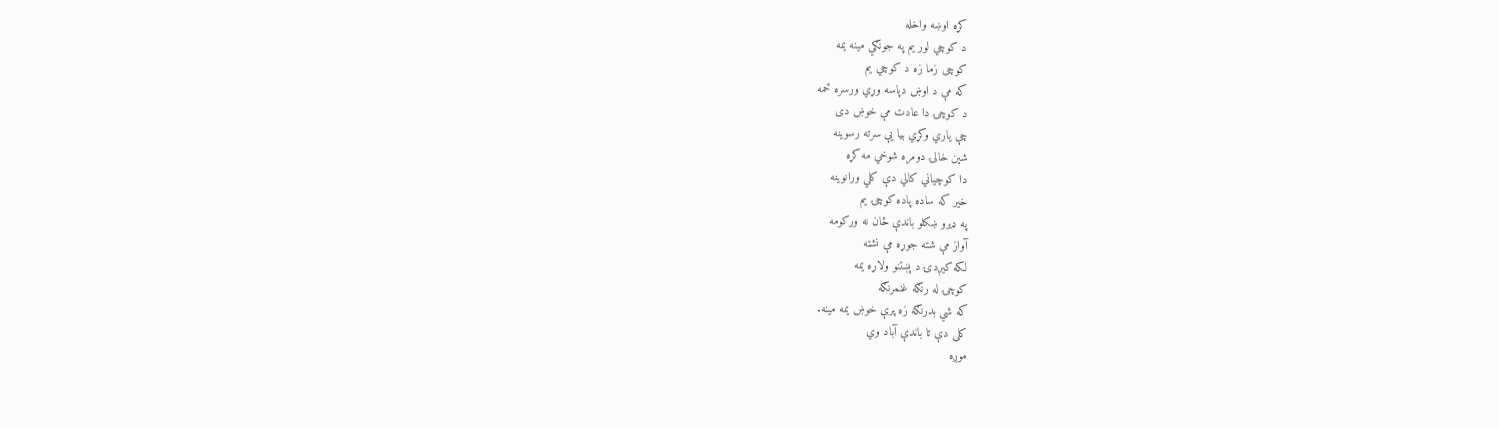کړه اوښه واخله
د کوچي لور یم په جونګي مینه یمه
کوچی زما زه د کوچي یم
که مې د اوښ دپاسه وړي ورسره ځمه
د کوچۍ دا عادت مې خوښ دی
چې یاري وکړي بیا یې سرته رسوینه
شین خالۍ دومره شوخي مه کړه
دا کوچیاني کالي دې کلي ورانوینه
خیر که ساده پاده کوچۍ یم
په ډیرو ښکلو باندې ځان نه ورکومه
آواز مې شته جوړه مې نشته
لکه کیږدۍ د پښتنو ولاړه یمه
کوچۍ له رنګه غنمرنګه
که شي بدرنګه زه پرې خوښ یمه مینه.
کلی دې تا باندې آباد وي
موږه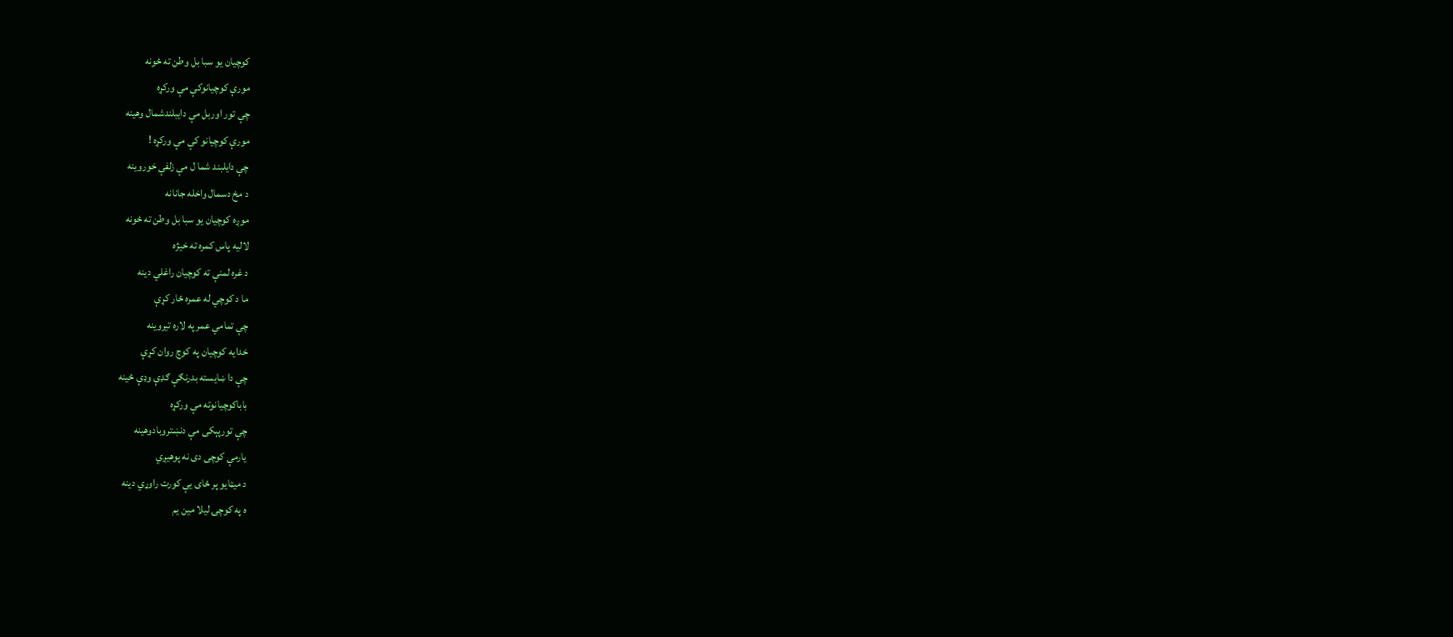کوچیان یو سبا بل وطن ته ځونه
مورې کوچیانوکې مې ورکړه
چې تور اوربل مې دایبلندشمال وهینه
مورې کوچیانو کې مې ورکړه !
چې دایلبند شما ل مې زلفې خوروینه
د مخ دسمال واخله جانانه
موږه کوچیان یو سبا بل وطن ته ځونه
لالیه پاس کمره ته خیژه
د غره لمنې ته کوچیان راغلي دینه
ما د کوچي له عمره ځار کړې
چې تمامي عمر په لاره تیروینه
خدايه کوچيان په کوچ روان کړې
چې دا ښايسته بدرنګې ګډې وډې ځینه
باباکوچيانوته مې ورکړه
چې تورپېکی مې دنښتروبادوهينه
یارمې کوچی دی نه پوهیږي
د میټایو پر ځای یې کورت راوړي دینه
ه په کوچۍ لیلا مین یم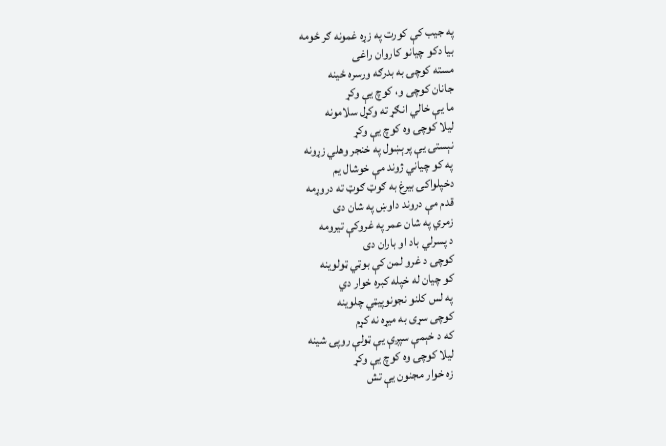په جيب کې کورت په زړه غمونه ګر ځومه
بیا دکو چیانو کاروان راغی
مسته کوچۍ به بدرګه ورسره ځینه
جانان کوچی و، کوچ یې وکړ
ما یې خالي انګړ ته وکړل سلامونه
لیلا کوچۍ وه کوچ یې وکړ
نېستۍ یې پرېښول په خنجر وهلي زړونه
په کو چیاني ژوند مې خوشال یم
دخپلواکۍ بیرغ به ګوټ ګوټ ته دروړمه
قدم مې دروند داوښ په شان دی
زمري په شان عمر په غروکې تیرومه
د پسرلي باد او باران دی
کوچۍ د غرو لمن کې بوټي ټولوینه
کو چيان له خپله کبره خوار دي
په لس کلنو نجونوپيټي چلوينه
کوچى سړى به ميړه نه کړم
که د خېمې سپږې يې ټولې روپۍ شينه
ليلا کوچۍ وه کوچ يې وکړ
زه خوار مجنون يې تش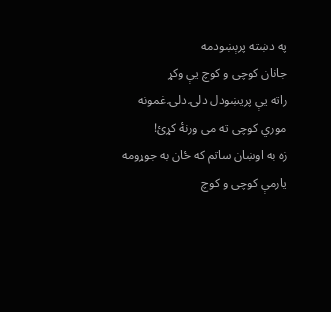په دښته پرېښودمه
جانان کوچی و کوچ يې وکړ
راته يې پريښودل دلۍ دلۍ غمونه
موري کوچی ته می ورنۀ کړئ!
زه به اوښان ساتم که ځان به جوړومه
یارمې کوچی و کوچ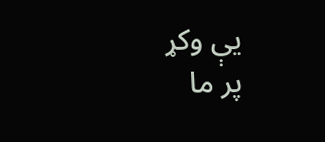یې وکړ
پر ما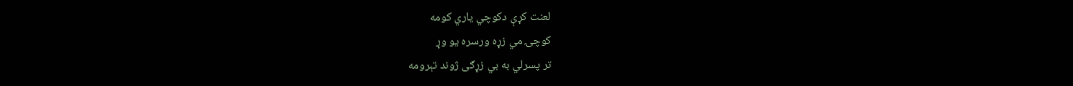لعنت کړې دکوچي یاري کومه
کوچۍ مي زړه ورسره يو وړ
تر پسرلي به بي زړګی ژوند تېرومه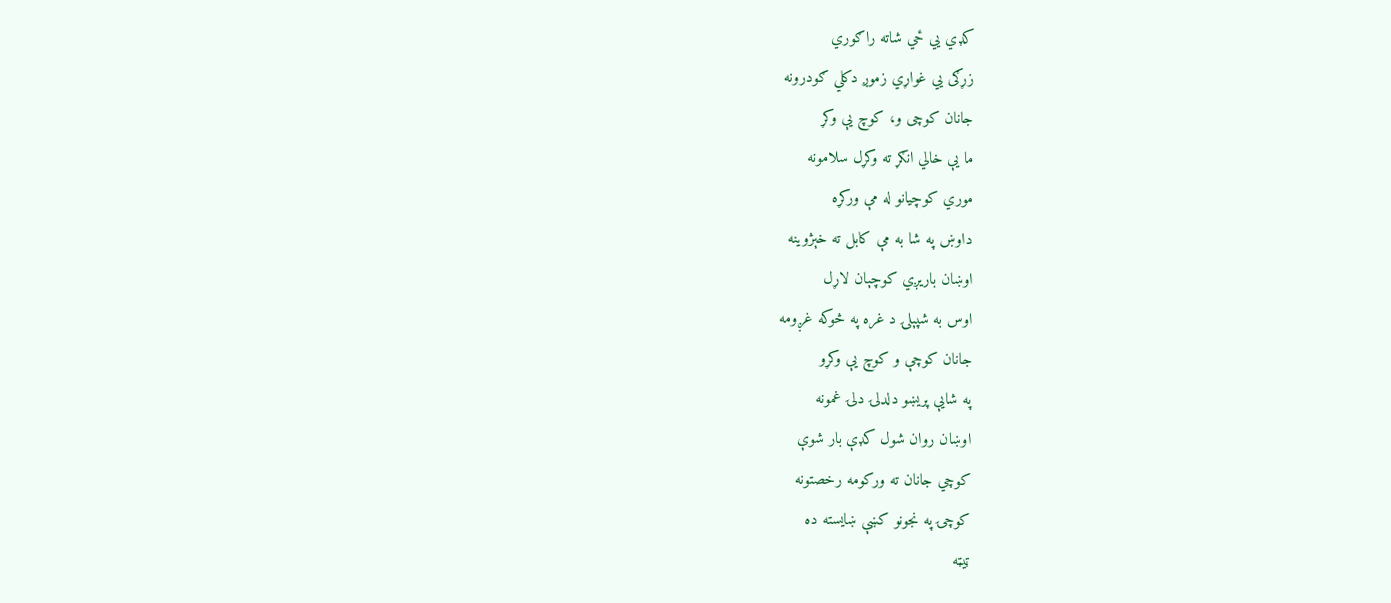کډي يي ځي شاته راګوري
زړګی يي غواړي زموږ دکلي ګودرونه
جانان کوچی و، کوچ یې وکړ
ما یې خالي انګړ ته وکړل سلامونه
موري کوچيانو له مې ورکړه
داوښ په شا به مې کابل ته خېژوينه
اوښان باريږي کوچېان لاړل
اوس به شپېلۍ د غره په څوکه غږومه
جانان کوچې و کوچ يې وکړو
په شایې پریښو دلدلۍ دلۍ غمونه
اوښان روان شول کډې بار شوې
کوچي جانان ته ورکومه رخصتونه
کوچۍ په نجونو کښې ښایسته ده
ټيټه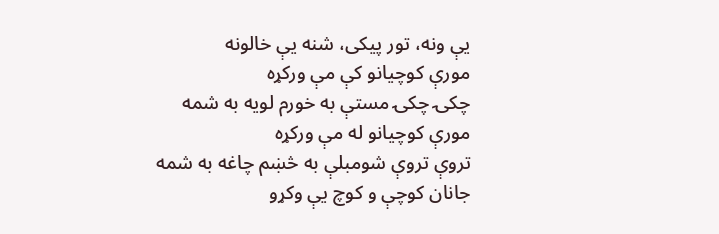یې ونه، تور پيکی، شنه یې خالونه
مورې کوچیانو کې مې ورکړه
چکۍ چکۍ مستې به خورم لویه به شمه
مورې کوچيانو له مې ورکړه
تروې تروې شومبلې به څښم چاغه به شمه
جانان کوچې و کوچ یې وکړو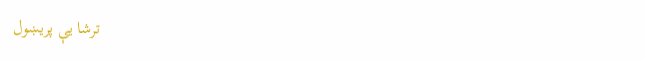ترشا یې پریښول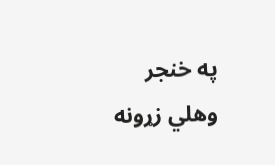په خنجر وهلي زړونه